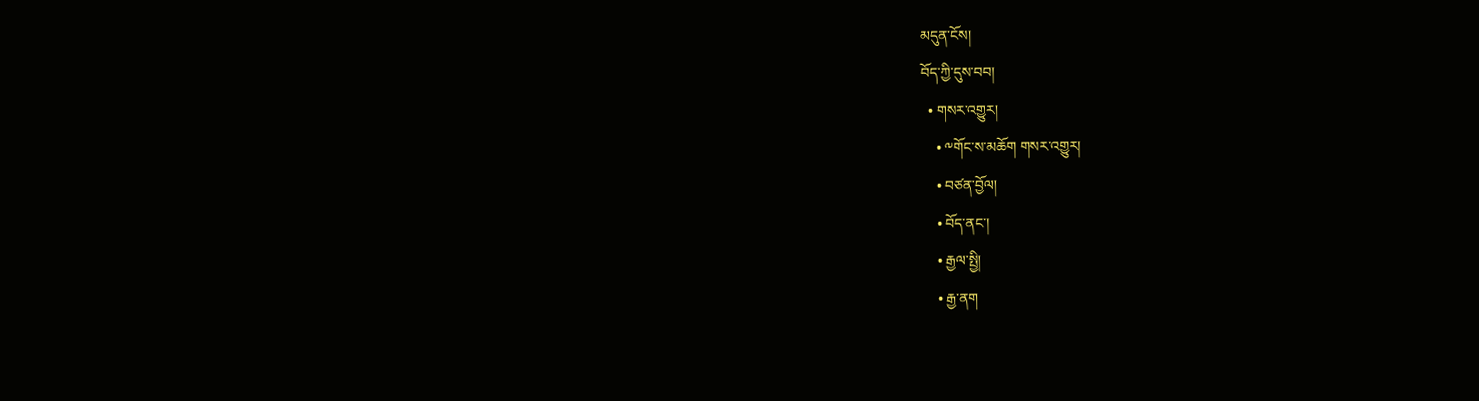མདུན་ངོས།
བོད་ཀྱི་དུས་བབ།
  • གསར་འགྱུར།
    • ༸གོང་ས་མཆོག གསར་འགྱུར།
    • བཙན་བྱོལ།
    • བོད་ནང་།
    • རྒྱལ་སྤྱི།
    • རྒྱ་ནག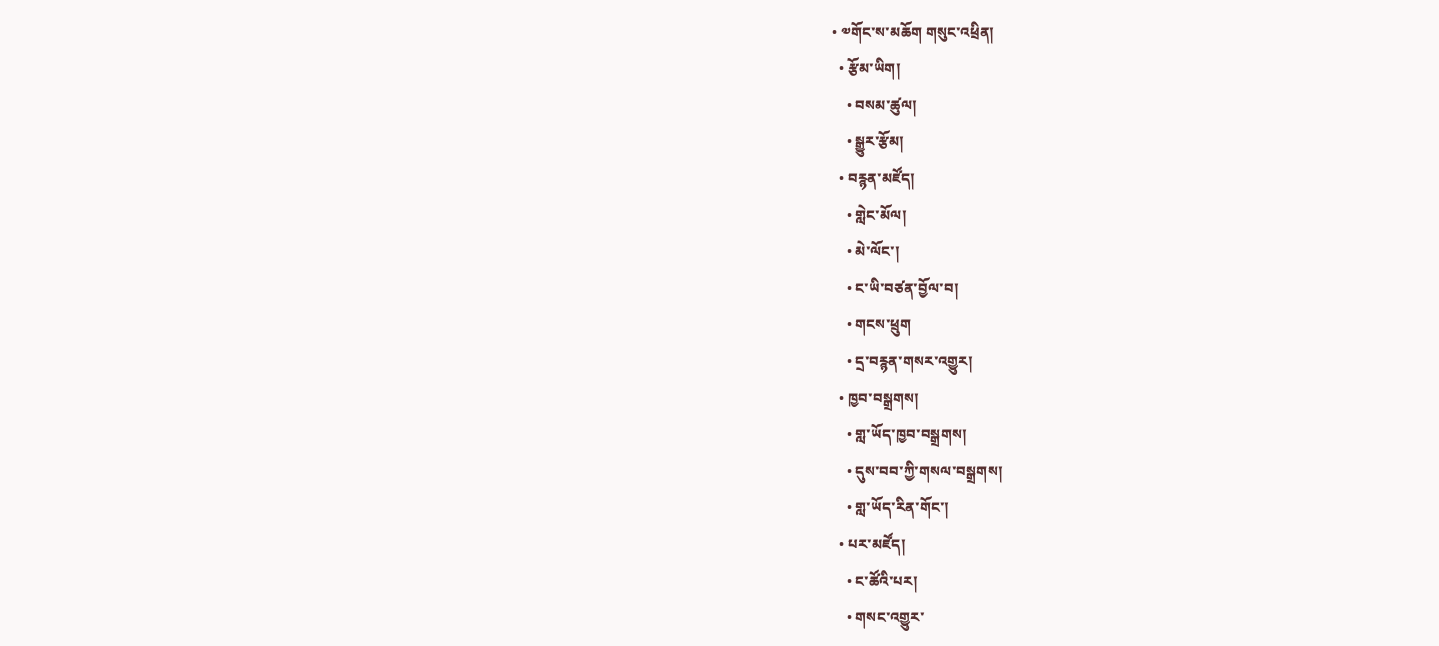• ༧གོང་ས་མཆོག གསུང་འཕྲིན།
  • རྩོམ་ཡིག།
    • བསམ་ཚུལ།
    • སྒྱུར་རྩོམ།
  • བརྙན་མཛོད།
    • གླེང་མོལ།
    • མེ་ལོང་།
    • ང་ཡི་བཙན་བྱོལ་བ།
    • གངས་ཕྲུག
    • དྲ་བརྙན་གསར་འགྱུར།
  • ཁྱབ་བསྒྲགས།
    • གླ་ཡོད་ཁྱབ་བསྒྲགས།
    • དུས་བབ་ཀྱི་གསལ་བསྒྲགས།
    • གླ་ཡོད་རིན་གོང་།
  • པར་མཛོད།
    • ང་ཚོའི་པར།
    • གསང་འགྱུར་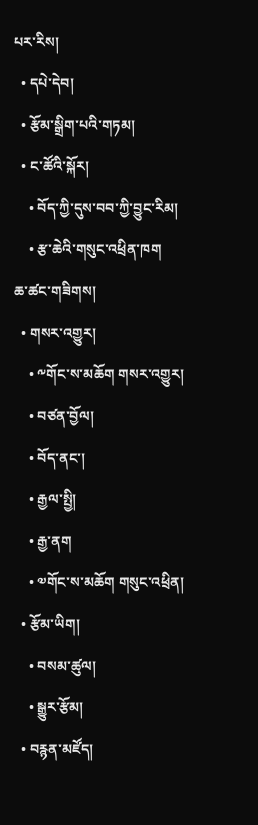པར་རིས།
  • དཔེ་དེབ།
  • རྩོམ་སྒྲིག་པའི་གཏམ།
  • ང་ཚོའི་སྐོར།
    • བོད་ཀྱི་དུས་བབ་ཀྱི་བྱུང་རིམ།
    • རྩ་ཆེའི་གསུང་འཕྲིན་ཁག
ཆ་ཚང་གཟིགས།
  • གསར་འགྱུར།
    • ༸གོང་ས་མཆོག གསར་འགྱུར།
    • བཙན་བྱོལ།
    • བོད་ནང་།
    • རྒྱལ་སྤྱི།
    • རྒྱ་ནག
    • ༧གོང་ས་མཆོག གསུང་འཕྲིན།
  • རྩོམ་ཡིག།
    • བསམ་ཚུལ།
    • སྒྱུར་རྩོམ།
  • བརྙན་མཛོད།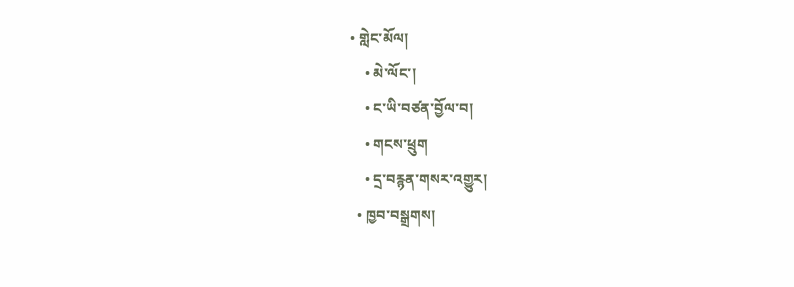• གླེང་མོལ།
    • མེ་ལོང་།
    • ང་ཡི་བཙན་བྱོལ་བ།
    • གངས་ཕྲུག
    • དྲ་བརྙན་གསར་འགྱུར།
  • ཁྱབ་བསྒྲགས།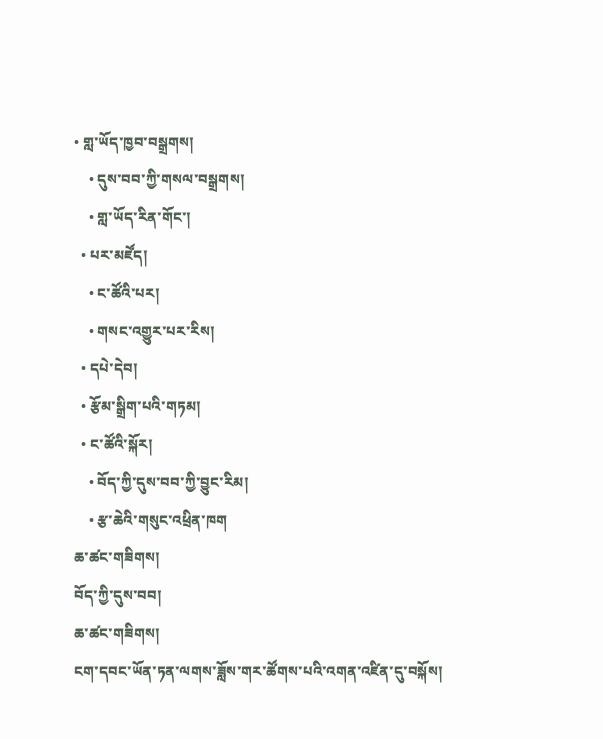• གླ་ཡོད་ཁྱབ་བསྒྲགས།
    • དུས་བབ་ཀྱི་གསལ་བསྒྲགས།
    • གླ་ཡོད་རིན་གོང་།
  • པར་མཛོད།
    • ང་ཚོའི་པར།
    • གསང་འགྱུར་པར་རིས།
  • དཔེ་དེབ།
  • རྩོམ་སྒྲིག་པའི་གཏམ།
  • ང་ཚོའི་སྐོར།
    • བོད་ཀྱི་དུས་བབ་ཀྱི་བྱུང་རིམ།
    • རྩ་ཆེའི་གསུང་འཕྲིན་ཁག
ཆ་ཚང་གཟིགས།
བོད་ཀྱི་དུས་བབ།
ཆ་ཚང་གཟིགས།
ངག་དབང་ཡོན་ཏན་ལགས་ཟློས་གར་ཚོགས་པའི་འགན་འཛིན་དུ་བསྐོས།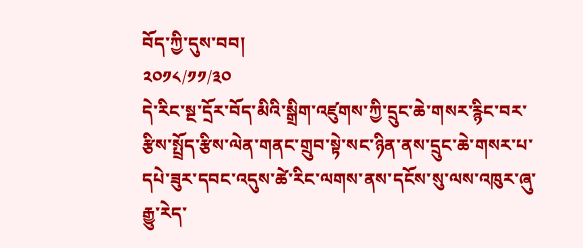བོད་ཀྱི་དུས་བབ།
༢༠༡༨/༡༡/༣༠
དེ་རིང་སྔ་དྲོར་བོད་མིའི་སྒྲིག་འཛུགས་ཀྱི་དྲུང་ཆེ་གསར་རྙིང་བར་རྩིས་སྤྲོད་རྩིས་ལེན་གནང་གྲུབ་སྟེ་སང་ཉིན་ནས་དྲུང་ཆེ་གསར་པ་དཔེ་ཟུར་དབང་འདུས་ཚེ་རིང་ལགས་ནས་དངོས་སུ་ལས་འཁུར་ཞུ་རྒྱུ་རེད་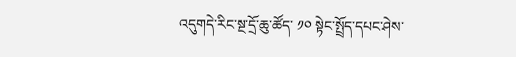འདུགདེ་རིང་སྔ་དྲོ་ཆུ་ཚོད་ ༡༠ སྟེང་སྤྲོད་དཔང་ཤེས་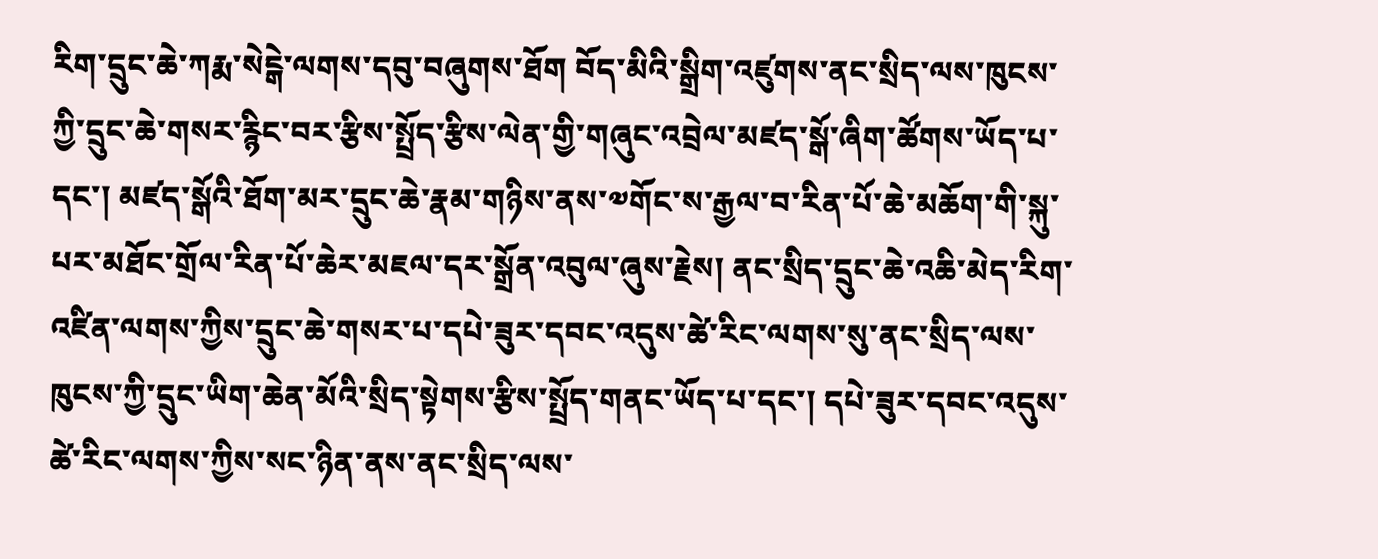རིག་དྲུང་ཆེ་ཀརྨ་སེངྒེ་ལགས་དབུ་བཞུགས་ཐོག བོད་མིའི་སྒྲིག་འཛུགས་ནང་སྲིད་ལས་ཁུངས་ཀྱི་དྲུང་ཆེ་གསར་རྙིང་བར་རྩིས་སྤྲོད་རྩིས་ལེན་གྱི་གཞུང་འབྲེལ་མཛད་སྒོ་ཞིག་ཚོགས་ཡོད་པ་དང་། མཛད་སྒོའི་ཐོག་མར་དྲུང་ཆེ་རྣམ་གཉིས་ནས་༧གོང་ས་རྒྱལ་བ་རིན་པོ་ཆེ་མཆོག་གི་སྐུ་པར་མཐོང་གྲོལ་རིན་པོ་ཆེར་མཇལ་དར་སྒྲོན་འབུལ་ཞུས་རྗེས། ནང་སྲིད་དྲུང་ཆེ་འཆི་མེད་རིག་འཛིན་ལགས་ཀྱིས་དྲུང་ཆེ་གསར་པ་དཔེ་ཟུར་དབང་འདུས་ཚེ་རིང་ལགས་སུ་ནང་སྲིད་ལས་ཁུངས་ཀྱི་དྲུང་ཡིག་ཆེན་མོའི་སྲིད་སྟེགས་རྩིས་སྤྲོད་གནང་ཡོད་པ་དང་། དཔེ་ཟུར་དབང་འདུས་ཚེ་རིང་ལགས་ཀྱིས་སང་ཉིན་ནས་ནང་སྲིད་ལས་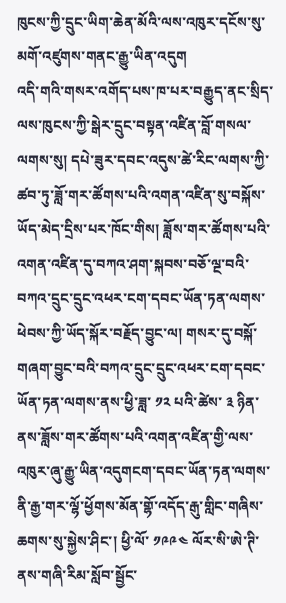ཁུངས་ཀྱི་དྲུང་ཡིག་ཆེན་མོའི་ལས་འཁུར་དངོས་སུ་མགོ་འཛུགས་གནང་རྒྱུ་ཡིན་འདུག
འདི་གའི་གསར་འགོད་པས་ཁ་པར་བརྒྱུད་ནང་སྲིད་ལས་ཁུངས་ཀྱི་སྒེར་དྲུང་བསྟན་འཛིན་བློ་གསལ་ལགས་སུ། དཔེ་ཟུར་དབང་འདུས་ཚེ་རིང་ལགས་ཀྱི་ཚབ་ཏུ་ཟློ་གར་ཚོགས་པའི་འགན་འཛིན་སུ་བསྐོས་ཡོད་མེད་དྲིས་པར་ཁོང་གིས། ཟློས་གར་ཚོགས་པའི་འགན་འཛིན་དུ་བཀའ་ཤག་སྐབས་བཅོ་ལྔ་བའི་བཀའ་དྲུང་དྲུང་འཕར་ངག་དབང་ཡོན་ཏན་ལགས་ཕེབས་ཀྱི་ཡོད་སྐོར་བརྗོད་བྱུང་ལ། གསར་དུ་བསྐོ་གཞག་བྱུང་བའི་བཀའ་དྲུང་དྲུང་འཕར་ངག་དབང་ཡོན་ཏན་ལགས་ནས་ཕྱི་ཟླ་ ༡༢ པའི་ཚེས་ ༣ ཉིན་ནས་ཟློས་གར་ཚོགས་པའི་འགན་འཛིན་གྱི་ལས་འཁུར་ཞུ་རྒྱུ་ཡིན་འདུགངག་དབང་ཡོན་ཏན་ལགས་ནི་རྒྱ་གར་ལྷོ་ཕྱོགས་མོན་གྷོ་འདོད་རྒུ་གླིང་གཞིས་ཆགས་སུ་སྐྱེས་ཤིང་། ཕྱི་ལོ་ ༡༩༩༤ ལོར་སི་ཨེ་ཊི་ནས་གཞི་རིམ་སློབ་སྦྱོང་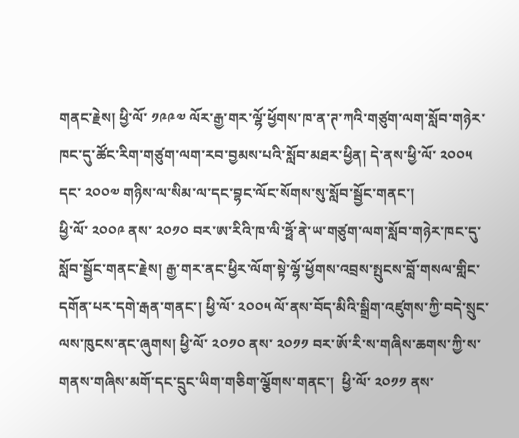གནང་རྗེས། ཕྱི་ལོ་ ༡༩༩༧ ལོར་རྒྱ་གར་ལྷོ་ཕྱོགས་ཁ་ན་ཊ་ཀའི་གཙུག་ལག་སློབ་གཉེར་ཁང་དུ་ཚོང་རིག་གཙུག་ལག་རབ་བྱམས་པའི་སློབ་མཐར་ཕྱིན། དེ་ནས་ཕྱི་ལོ་ ༢༠༠༥ དང་ ༢༠༠༧ གཉིས་ལ་སིམ་ལ་དང་བྷང་ལོང་སོགས་སུ་སློབ་སྦྱོང་གནང་།
ཕྱི་ལོ་ ༢༠༠༩ ནས་ ༢༠༡༠ བར་ཨ་རིའི་ཁ་ལི་ཧྥོ་ནེ་ཡ་གཙུག་ལག་སློབ་གཉེར་ཁང་དུ་སློབ་སྦྱོང་གནང་རྗེས། རྒྱ་གར་ནང་ཕྱིར་ལོག་སྟེ་ལྷོ་ཕྱོགས་འབྲས་སྤུངས་བློ་གསལ་གླིང་དགོན་པར་དགེ་རྒན་གནང་། ཕྱི་ལོ་ ༢༠༠༥ ལོ་ནས་བོད་མིའི་སྒྲིག་འཛུགས་ཀྱི་བདེ་སྲུང་ལས་ཁུངས་ནང་ཞུགས། ཕྱི་ལོ་ ༢༠༡༠ ནས་ ༢༠༡༡ བར་ཨོ་རི་ས་གཞིས་ཆགས་ཀྱི་ས་གནས་གཞིས་མགོ་དང་དྲུང་ཡིག་གཅིག་ལྕོགས་གནང་།  ཕྱི་ལོ་ ༢༠༡༡ ནས་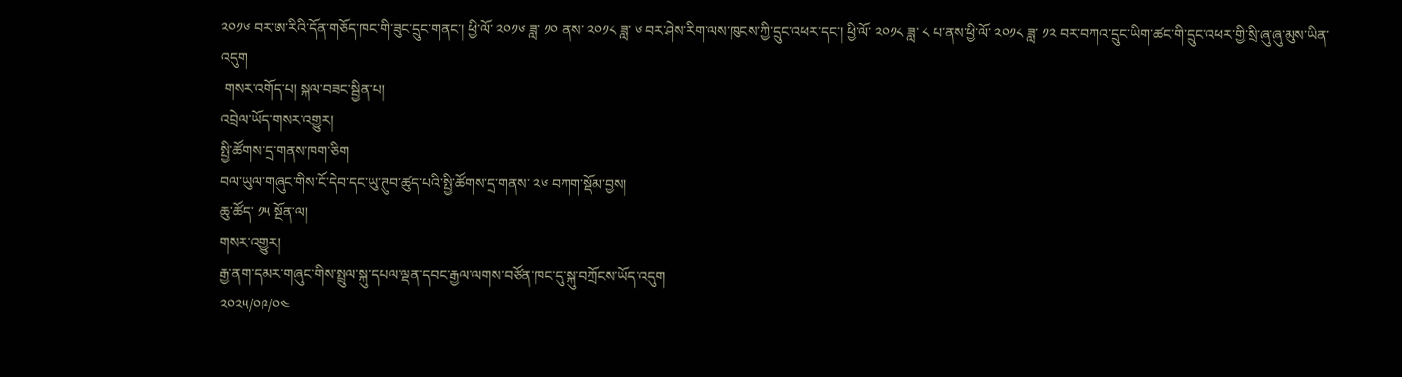༢༠༡༦ བར་ཨ་རིའི་དོན་གཅོད་ཁང་གི་ཟུང་དྲུང་གནང་། ཕྱི་ལོ་ ༢༠༡༦ ཟླ་ ༡༠ ནས་ ༢༠༡༨ ཟླ་ ༦ བར་ཤེས་རིག་ལས་ཁུངས་ཀྱི་དྲུང་འཕར་དང་། ཕྱི་ལོ་ ༢༠༡༨ ཟླ་ ༨ པ་ནས་ཕྱི་ལོ་ ༢༠༡༨ ཟླ་ ༡༢ བར་བཀའ་དྲུང་ཡིག་ཚང་གི་དྲུང་འཕར་གྱི་སྲི་ཞུ་ཞུ་མུས་ཡིན་འདུག
 གསར་འགོད་པ། སྐལ་བཟང་སྦྱིན་པ།
འབྲེལ་ཡོད་གསར་འགྱུར།
སྤྱི་ཚོགས་དྲ་གནས་ཁག་ཅིག
བལ་ཡུལ་གཞུང་གིས་ངོ་དེབ་དང་ཡུ་ཊུབ་ཚུད་པའི་སྤྱི་ཚོགས་དྲ་གནས་ ༢༦ བཀག་སྡོམ་བྱས།
ཆུ་ཚོད་ ༡༥ སྔོན་ལ།
གསར་འགྱུར།
རྒྱ་ནག་དམར་གཞུང་གིས་སྤྲུལ་སྐུ་དཔལ་ལྡན་དབང་རྒྱལ་ལགས་བཙོན་ཁང་དུ་སྐུ་བཀྲོངས་ཡོད་འདུག
༢༠༢༥/༠༩/༠༤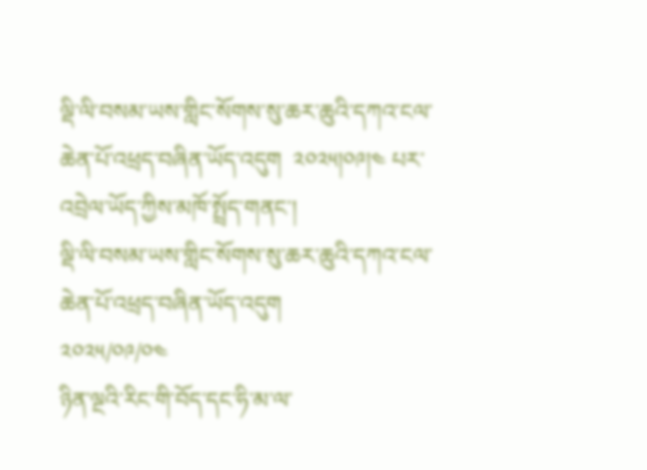ལྡི་ལི་བསམ་ཡས་གླིང་སོགས་སུ་ཆར་ཆུའི་དཀའ་ངལ་ཆེན་པོ་འཕྲད་བཞིན་ཡོད་འདུག  ༢༠༢༥།༠༩།༤ པར་འབྲེལ་ཡོད་ཀྱིས་མཁོ་སྤྲོད་གནང་།
ལྡི་ལི་བསམ་ཡས་གླིང་སོགས་སུ་ཆར་ཆུའི་དཀའ་ངལ་ཆེན་པོ་འཕྲད་བཞིན་ཡོད་འདུག
༢༠༢༥/༠༩/༠༤
ཉིན་ལྔའི་རིང་གི་བོད་དང་ཧི་མ་ལ་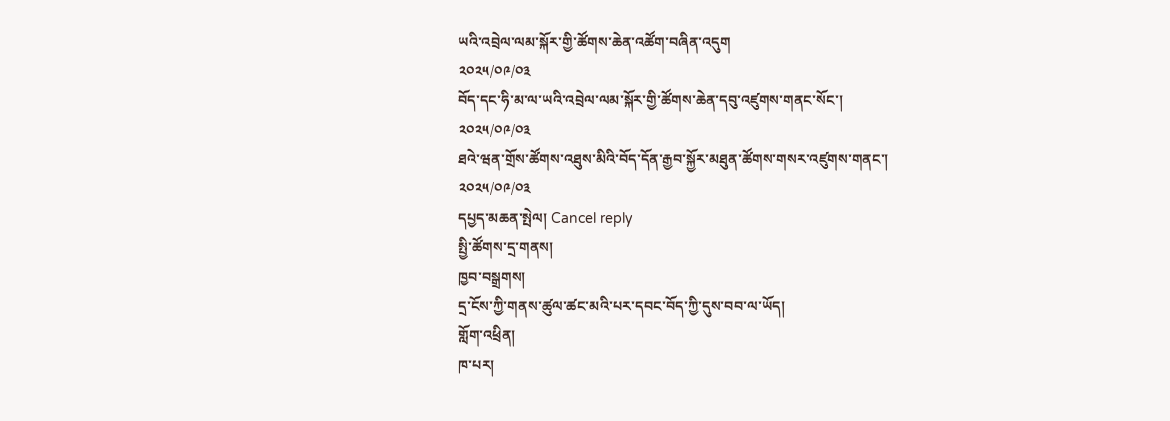ཡའི་འབྲེལ་ལམ་སྐོར་གྱི་ཚོགས་ཆེན་འཚོག་བཞིན་འདུག
༢༠༢༥/༠༩/༠༣
བོད་དང་ཧི་མ་ལ་ཡའི་འབྲེལ་ལམ་སྐོར་གྱི་ཚོགས་ཆེན་དབུ་འཛུགས་གནང་སོང་།
༢༠༢༥/༠༩/༠༣
ཐའེ་ཝན་གྲོས་ཚོགས་འཐུས་མིའི་བོད་དོན་རྒྱབ་སྐྱོར་མཐུན་ཚོགས་གསར་འཛུགས་གནང་།
༢༠༢༥/༠༩/༠༣
དཔྱད་མཆན་སྤེལ། Cancel reply
སྤྱི་ཚོགས་དྲ་གནས།
ཁྱབ་བསྒྲགས།
དྲ་ངོས་ཀྱི་གནས་ཚུལ་ཚང་མའི་པར་དབང་བོད་ཀྱི་དུས་བབ་ལ་ཡོད།
གློག་འཕྲིན།
ཁ་པར།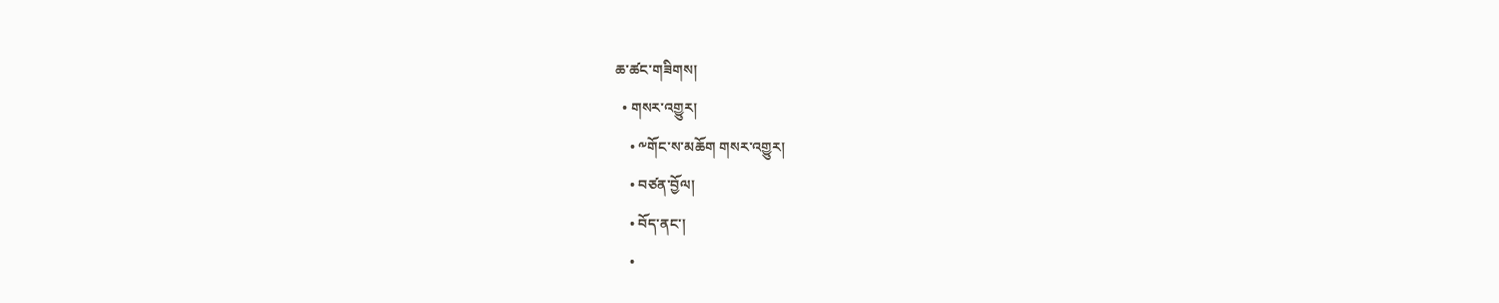ཆ་ཚང་གཟིགས།
  • གསར་འགྱུར།
    • ༸གོང་ས་མཆོག གསར་འགྱུར།
    • བཙན་བྱོལ།
    • བོད་ནང་།
    •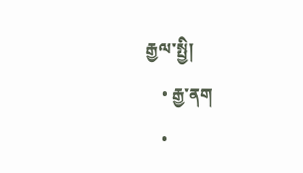རྒྱལ་སྤྱི།
    • རྒྱ་ནག
    •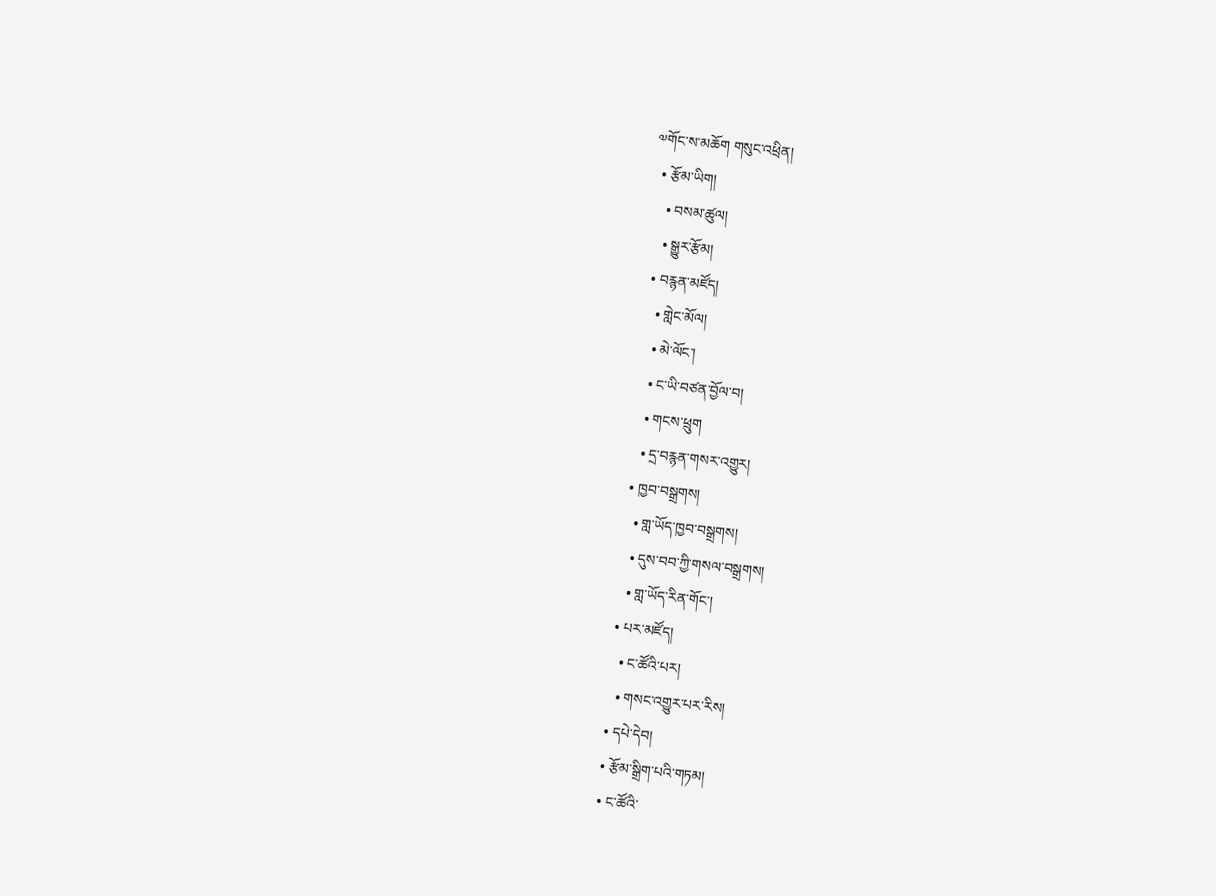༧གོང་ས་མཆོག གསུང་འཕྲིན།
  • རྩོམ་ཡིག།
    • བསམ་ཚུལ།
    • སྒྱུར་རྩོམ།
  • བརྙན་མཛོད།
    • གླེང་མོལ།
    • མེ་ལོང་།
    • ང་ཡི་བཙན་བྱོལ་བ།
    • གངས་ཕྲུག
    • དྲ་བརྙན་གསར་འགྱུར།
  • ཁྱབ་བསྒྲགས།
    • གླ་ཡོད་ཁྱབ་བསྒྲགས།
    • དུས་བབ་ཀྱི་གསལ་བསྒྲགས།
    • གླ་ཡོད་རིན་གོང་།
  • པར་མཛོད།
    • ང་ཚོའི་པར།
    • གསང་འགྱུར་པར་རིས།
  • དཔེ་དེབ།
  • རྩོམ་སྒྲིག་པའི་གཏམ།
  • ང་ཚོའི་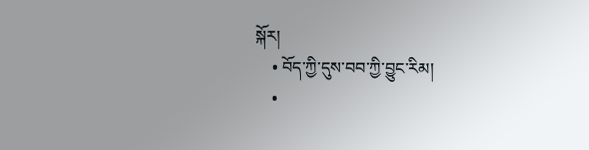སྐོར།
    • བོད་ཀྱི་དུས་བབ་ཀྱི་བྱུང་རིམ།
    •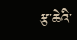རྩ་ཆེའི་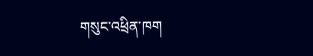གསུང་འཕྲིན་ཁག